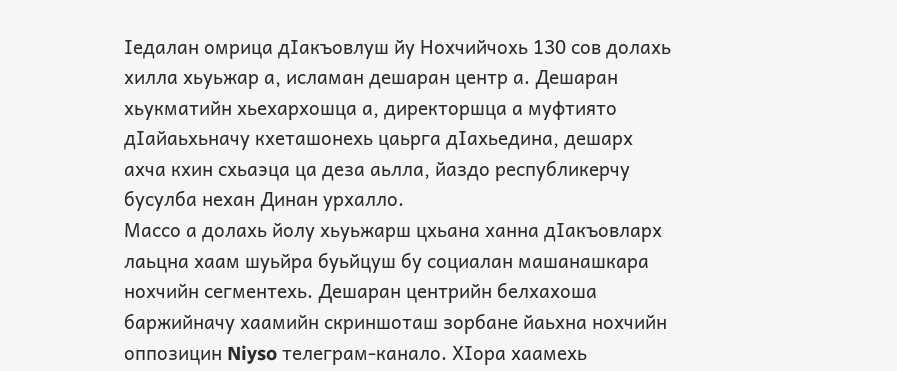Ӏедалан омрица дӀакъовлуш йу Нохчийчохь 130 сов долахь хилла хьуьжар а, исламан дешаран центр а. Дешаран хьукматийн хьехархошца а, директоршца а муфтиято дӀайаьхьначу кхеташонехь цаьрга дӀахьедина, дешарх ахча кхин схьаэца ца деза аьлла, йаздо республикерчу бусулба нехан Динан урхалло.
Массо а долахь йолу хьуьжарш цхьана ханна дӀакъовларх лаьцна хаам шуьйра буьйцуш бу социалан машанашкара нохчийн сегментехь. Дешаран центрийн белхахоша баржийначу хаамийн скриншоташ зорбане йаьхна нохчийн оппозицин Niyso телеграм-канало. ХӀора хаамехь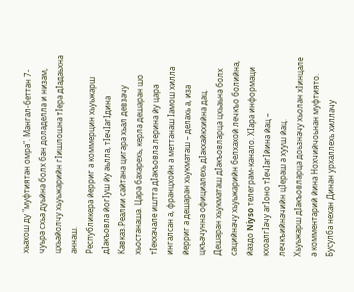хьахош ду "муфтиятан омра". Мангал-беттан 7-чуьра схьа дуьйна болх бан доладелла и низам, цхьайолчу хьуьжарийн гIишлошна тIера дIадаьхна аннаш.
Республикера йерриг а коммерцин хьуьжарш дӀакъовла йогӀуш йу аьлла, тӀечӀагӀдина Кавказ.Реалии сайтана цигара хьал девзачу хьостанаша. Цара бахарехь, керла дешаран шо тӀекхачале иштта дӀакъовла лерина йу цара ингалсан а, францхойн а меттанаш Ӏамош хилла йерриг а дешаран хьукматаш – делахь а, иза цкъачунна официалехь дӀакхайкхийна дац.
Дешаран хьукматаш дӀакъовларца цхьаьна болх сацийначу хьуьжарийн белхахой лечкъо болийна, йаздо Niyso телеграм-канало. ХIара информаци кхоалгIачу агIоно тIечIагIйина йац – лечкъийначийн цIераш а хууш йац.
Хьуьжарш дӀакъовларца доьзначу хьолан хӀинцале а комментарий йина Нохчийчоьнан муфтиято. Бусулба нехан Динан урхаллехь хиллачу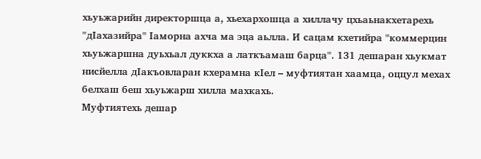хьуьжарийн директоршца а, хьехархошца а хиллачу цхьаьнакхетарехь "дIахазийра" Ӏаморна ахча ма эца аьлла. И сацам кхетийра "коммерцин хьуьжаршна дуьхьал дуккха а латкъамаш барца". 131 дешаран хьукмат нисйелла дӀакъовларан кхерамна кӀел – муфтиятан хаамца, оццул мехах белхаш беш хьуьжарш хилла махкахь.
Муфтиятехь дешар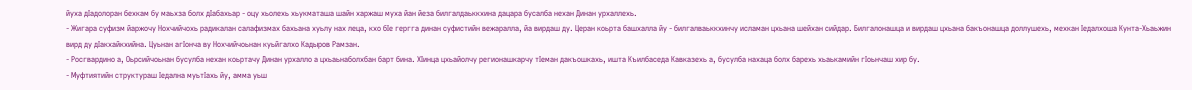йуха дӀадолоран бехкам бу маьхза болх дӀабахьар - оцу хьолехь хьукматаша шайн харжаш муха йан йеза билгалдаьккхина дацара бусалба нехан Динан урхаллехь.
- Жигара суфизм йаржочу Нохчийчохь радикалан салафизмах бахьана хуьлу нах леца, кхо бӀе гергга динан суфистийн вежаралла, йа вирдаш ду. Церан коьрта башхалла йу - билгалваьккхинчу исламан цхьана шейхан сийдар. Билгалонашца и вирдаш цхьана бакъонашца доллушехь, мехкан Iедалхоша Кунта-Хьаьжин вирд ду дIакхайкхийна. Цуьнан агӀонча ву Нохчийчоьнан куьйгалхо Кадыров Рамзан.
- Росгвардино а, Оьрсийчоьнан бусулба нехан коьртачу Динан урхалло а цхьаьнаболхбан барт бина. ХӀинца цхьайолчу регионашкарчу тӀеман дакъошкахь, ишта Къилбаседа Кавказехь а, бусулба нахаца болх барехь хьаькамийн гӀоьнчаш хир бу.
- Муфтиятийн структураш Ӏедална муьтIахь йу, амма уьш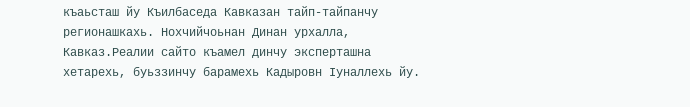къаьсташ йу Къилбаседа Кавказан тайп-тайпанчу регионашкахь. Нохчийчоьнан Динан урхалла, Кавказ.Реалии сайто къамел динчу эксперташна хетарехь, буьззинчу барамехь Кадыровн Ӏуналлехь йу.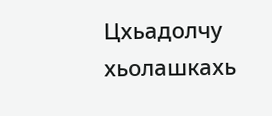Цхьадолчу хьолашкахь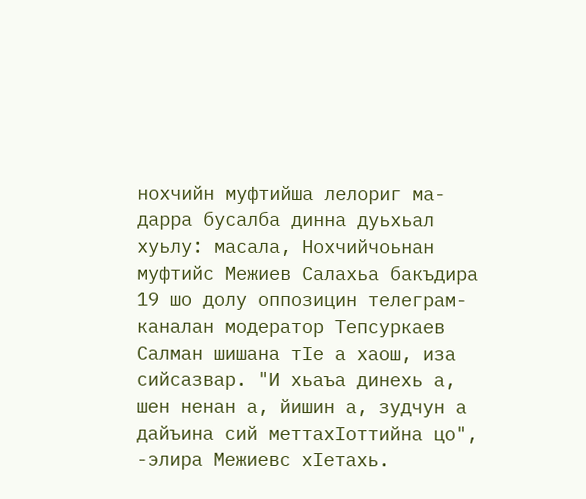нохчийн муфтийша лелориг ма-дарра бусалба динна дуьхьал хуьлу: масала, Нохчийчоьнан муфтийс Межиев Салахьа бакъдира 19 шо долу оппозицин телеграм-каналан модератор Тепсуркаев Салман шишана тӀе а хаош, иза сийсазвар. "И хьаъа динехь а, шен ненан а, йишин а, зудчун а дайъина сий меттахIоттийна цо", -элира Межиевс хӀетахь.